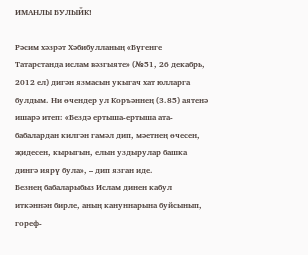ИМАНЛЫ БУЛЫЙК!

Рәсим хәзрәт Хәбибулланың «Бүгенге Татарстанда ислам вәзгыяте» (№51, 26 декабрь, 2012 ел) дигән язмасын укыгач хат юлларга булдым. Ни өчендер ул Коръәннең (3.85) аятенә ишарә итеп: «Бездә ертыша-ертыша ата-бабалардан килгән гамәл дип, мәетнең өчесен, җидесен, кырыгын, елын уздырулар башка дингә иярү була», – дип язган иде.
Безнең бабаларыбыз Ислам динен кабул иткәннән бирле, аның кануннарына буйсынып, гореф-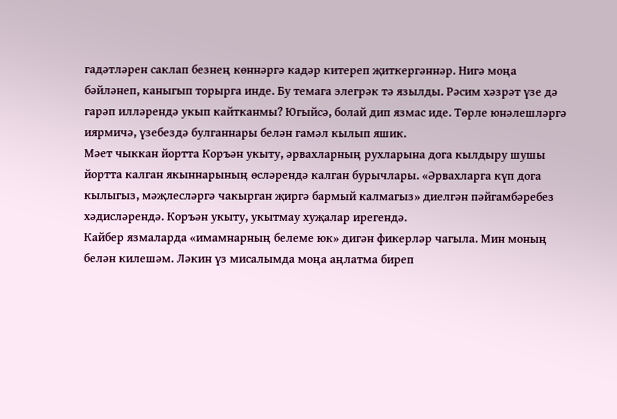гадәтләрен саклап безнең көннәргә кадәр китереп җиткергәннәр. Нигә моңа бәйләнеп, каныгып торырга инде. Бу темага элегрәк тә язылды. Рәсим хәзрәт үзе дә гарәп илләрендә укып кайтканмы? Югыйсә, болай дип язмас иде. Төрле юнәлешләргә иярмичә, үзебездә булганнары белән гамәл кылып яшик.
Мәет чыккан йортта Коръән укыту, әрвахларның рухларына дога кылдыру шушы йортта калган якыннарының өсләрендә калган бурычлары. «Әрвахларга күп дога кылыгыз, мәҗлесләргә чакырган җиргә бармый калмагыз» диелгән пәйгамбәребез хәдисләрендә. Коръән укыту, укытмау хуҗалар ирегендә.
Кайбер язмаларда «имамнарның белеме юк» дигән фикерләр чагыла. Мин моның белән килешәм. Ләкин үз мисалымда моңа аңлатма биреп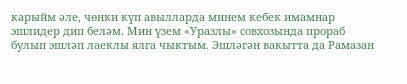карыйм әле, чөнки күп авылларда минем кебек имамнар эшлидер дип беләм. Мин үзем «Уразлы» совхозында прораб булып эшләп лаеклы ялга чыктым. Эшләгән вакытта да Рамазан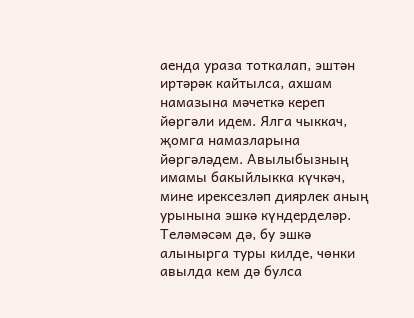аенда ураза тоткалап, эштән иртәрәк кайтылса, ахшам намазына мәчеткә кереп йөргәли идем. Ялга чыккач, җомга намазларына йөргәләдем. Авылыбызның имамы бакыйлыкка күчкәч, мине ирексезләп диярлек аның урынына эшкә күндерделәр. Теләмәсәм дә, бу эшкә алынырга туры килде, чөнки авылда кем дә булса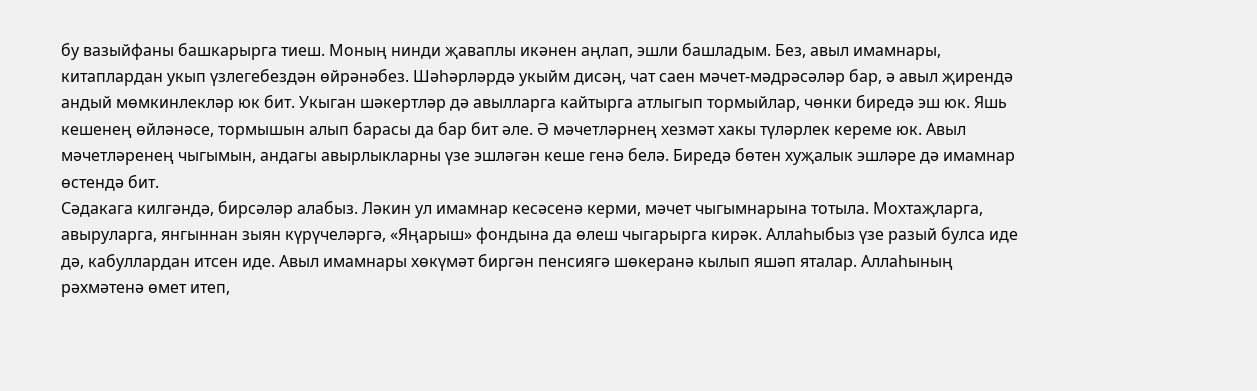бу вазыйфаны башкарырга тиеш. Моның нинди җаваплы икәнен аңлап, эшли башладым. Без, авыл имамнары, китаплардан укып үзлегебездән өйрәнәбез. Шәһәрләрдә укыйм дисәң, чат саен мәчет-мәдрәсәләр бар, ә авыл җирендә андый мөмкинлекләр юк бит. Укыган шәкертләр дә авылларга кайтырга атлыгып тормыйлар, чөнки биредә эш юк. Яшь кешенең өйләнәсе, тормышын алып барасы да бар бит әле. Ә мәчетләрнең хезмәт хакы түләрлек кереме юк. Авыл мәчетләренең чыгымын, андагы авырлыкларны үзе эшләгән кеше генә белә. Биредә бөтен хуҗалык эшләре дә имамнар өстендә бит.
Сәдакага килгәндә, бирсәләр алабыз. Ләкин ул имамнар кесәсенә керми, мәчет чыгымнарына тотыла. Мохтаҗларга, авыруларга, янгыннан зыян күрүчеләргә, «Яңарыш» фондына да өлеш чыгарырга кирәк. Аллаһыбыз үзе разый булса иде дә, кабуллардан итсен иде. Авыл имамнары хөкүмәт биргән пенсиягә шөкеранә кылып яшәп яталар. Аллаһының рәхмәтенә өмет итеп,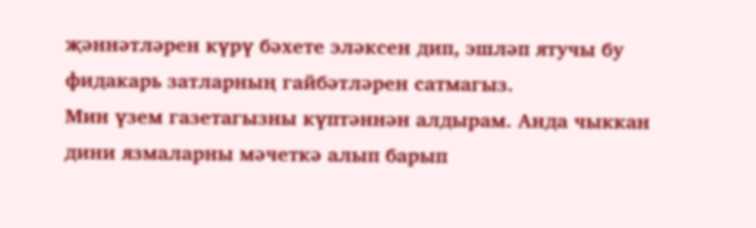җәннәтләрен күрү бәхете эләксен дип, эшләп ятучы бу фидакарь затларның гайбәтләрен сатмагыз.
Мин үзем газетагызны күптәннән алдырам. Анда чыккан дини язмаларны мәчеткә алып барып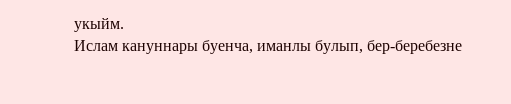укыйм.
Ислам кануннары буенча, иманлы булып, бер-беребезне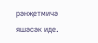рәнҗетмичә яшәсәк иде.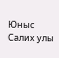Юныс Салих улы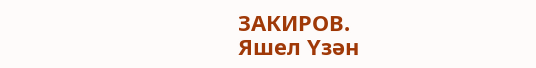ЗАКИРОВ.
Яшел Үзән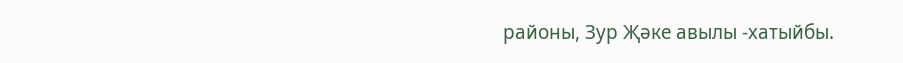районы, Зур Җәке авылы -хатыйбы.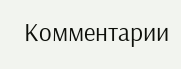Комментарии